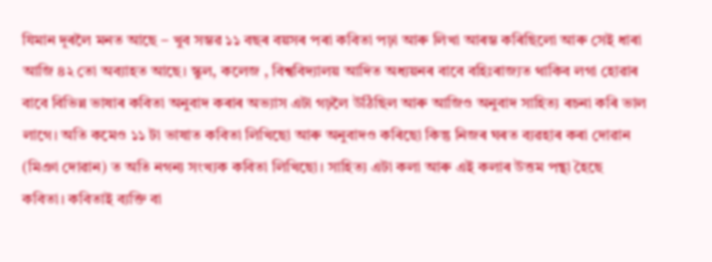যিমান দূৰলৈ মনত আছে – খুব সম্ভৱ ১১ বছৰ বয়সৰ পৰা কবিতা পঢ়া আৰু লিখা আৰম্ভ কৰিছিলো আৰু সেই ধাৰা আজি ৪২ তো অব্যাহত আছে। স্কুল, কলেজ , বিশ্ববিদ্যালয় আদিত অধ্যয়নৰ বাবে বহিঃৰাজ্যত থাকিব লগা হোৱাৰ বাবে বিভিন্ন ভাষাৰ কবিতা অনুবাদ কৰাৰ অভ্যাস এটা গঢ়লৈ উঠিছিল আৰু আজিও অনুবাদ সাহিত্য ৰচনা কৰি ভাল লাগে। অতি কমেও ১১ টা ভাষাত কবিতা লিখিছো আৰু অনুবাদও কৰিছো কিন্তু নিজৰ ঘৰত ব্যৱহাৰ কৰা দোৱান (মিঞা দোৱান) ত অতি নগন্য সংখ্যক কবিতা লিখিছো। সাহিত্য এটা কলা আৰু এই কলাৰ উত্তম পন্থা হৈছে কবিতা। কবিতাই ব্যক্তি বা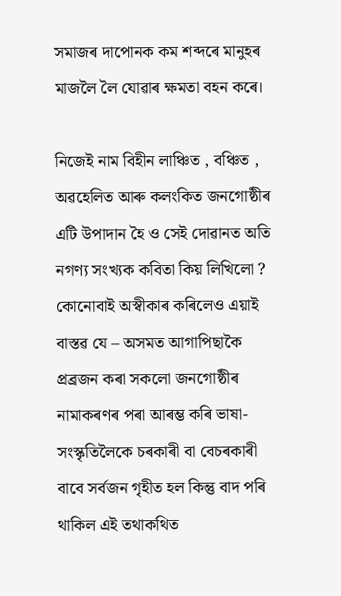সমাজৰ দাপোনক কম শব্দৰে মানুহৰ মাজলৈ লৈ যোৱাৰ ক্ষমতা বহন কৰে।

নিজেই নাম বিহীন লাঞ্চিত , বঞ্চিত , অৱহেলিত আৰু কলংকিত জনগোষ্ঠীৰ এটি উপাদান হৈ ও সেই দোৱানত অতি নগণ্য সংখ্যক কবিতা কিয় লিখিলো ?
কোনোবাই অস্বীকাৰ কৰিলেও এয়াই বাস্তৱ যে – অসমত আগাপিছাকৈ প্রব্রজন কৰা সকলো জনগোষ্ঠীৰ নামাকৰণৰ পৰা আৰম্ভ কৰি ভাষা-সংস্কৃতিলৈকে চৰকাৰী বা বেচৰকাৰী বাবে সর্বজন গৃহীত হল কিন্তু বাদ পৰি থাকিল এই তথাকথিত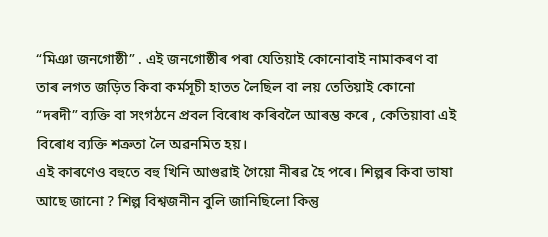“মিঞা জনগোষ্ঠী” . এই জনগোষ্ঠীৰ পৰা যেতিয়াই কোনোবাই নামাকৰণ বা তাৰ লগত জড়িত কিবা কর্মসূচী হাতত লৈছিল বা লয় তেতিয়াই কোনো “দৰদী” ব্যক্তি বা সংগঠনে প্রবল বিৰোধ কৰিবলৈ আৰম্ভ কৰে , কেতিয়াবা এই বিৰোধ ব্যক্তি শত্রুতা লৈ অৱনমিত হয়।
এই কাৰণেও বহুতে বহু খিনি আগুৱাই গৈয়ো নীৰৱ হৈ পৰে। শিল্পৰ কিবা ভাষা আছে জানো ? শিল্প বিশ্বজনীন বুলি জানিছিলো কিন্তু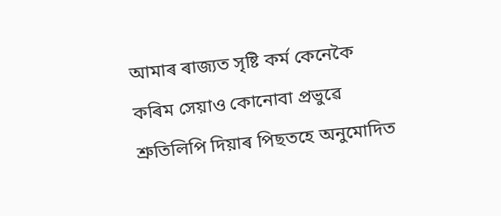আমাৰ ৰাজ্যত সৃষ্টি কর্ম কেনেকৈ কৰিম সেয়াও কোনোবা প্ৰভুৱে শ্রুতিলিপি দিয়াৰ পিছতহে অনুমোদিত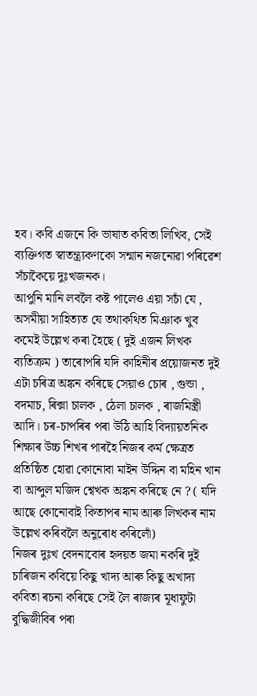হব। কবি এজনে কি ভাষাত কবিতা লিখিব, সেই ব্যক্তিগত স্বাতন্ত্ৰ্যকণকো সন্মান নজনোৱা পৰিৱেশ সঁচাকৈয়ে দুঃখজনক।
আপুনি মানি লবলৈ কষ্ট পালেও এয়া সচাঁ যে , অসমীয়া সাহিত্যত যে তথাকথিত মিঞাক খুব কমেই উল্লেখ কৰা হৈছে ( দুই এজন লিখক ব্যতিক্রম ) তাৰোপৰি যদি কাহিনীৰ প্রয়োজনত দুই এটা চৰিত্র অঙ্কন কৰিছে সেয়াও চোৰ , গুন্ডা , বদমাচ, ৰিক্সা চালক , ঠেলা চালক , ৰাজমিস্ত্রী আদি। চৰ-চাপৰিৰ পৰা উঠি আহি বিদ্যায়তনিক শিক্ষাৰ উচ্চ শিখৰ পাৰহৈ নিজৰ কর্ম ক্ষেত্রত প্রতিষ্ঠিত হোৱা কোনোবা মাইন উদ্দিন বা মহিন খান বা আব্দুল মজিদ শ্বেখক অঙ্কন কৰিছে নে ? ( যদি আছে কোনোবাই কিতাপৰ নাম আৰু লিখকৰ নাম উল্লেখ কৰিবলৈ অনুৰোধ কৰিলোঁ)
নিজৰ দুঃখ বেদনাবোৰ হৃদয়ত জমা নকৰি দুই চাৰিজন কবিয়ে কিছু খাদ্য আৰু কিছু অখাদ্য কবিতা ৰচনা কৰিছে সেই লৈ ৰাজ্যৰ মূধাফুটা বুদ্ধিজীবিৰ পৰা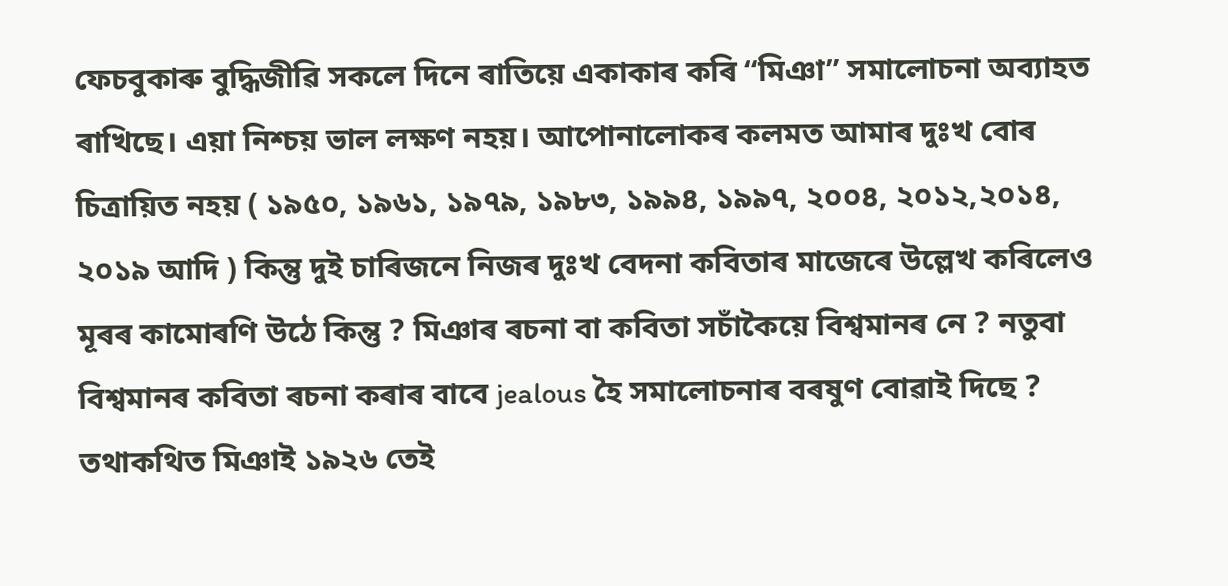ফেচবুকাৰু বুদ্ধিজীৱি সকলে দিনে ৰাতিয়ে একাকাৰ কৰি “মিঞা” সমালোচনা অব্যাহত ৰাখিছে। এয়া নিশ্চয় ভাল লক্ষণ নহয়। আপোনালোকৰ কলমত আমাৰ দুঃখ বোৰ চিত্রায়িত নহয় ( ১৯৫০, ১৯৬১, ১৯৭৯, ১৯৮৩, ১৯৯৪, ১৯৯৭, ২০০৪, ২০১২,২০১৪, ২০১৯ আদি ) কিন্তু দুই চাৰিজনে নিজৰ দুঃখ বেদনা কবিতাৰ মাজেৰে উল্লেখ কৰিলেও মূৰৰ কামোৰণি উঠে কিন্তু ? মিঞাৰ ৰচনা বা কবিতা সচাঁকৈয়ে বিশ্বমানৰ নে ? নতুবা বিশ্বমানৰ কবিতা ৰচনা কৰাৰ বাবে jealous হৈ সমালোচনাৰ বৰষুণ বোৱাই দিছে ?
তথাকথিত মিঞাই ১৯২৬ তেই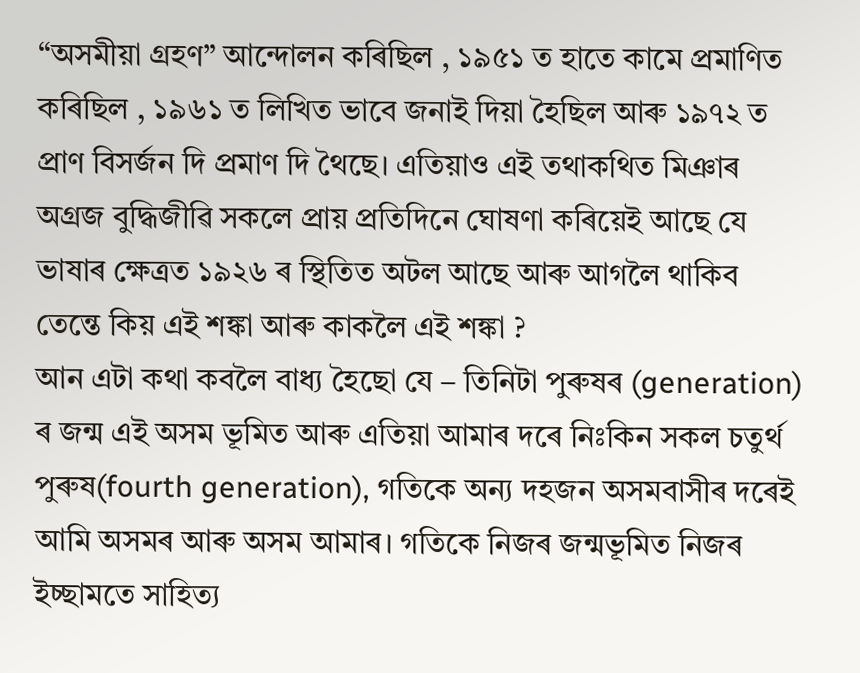“অসমীয়া গ্রহণ” আন্দোলন কৰিছিল , ১৯৫১ ত হাতে কামে প্রমাণিত কৰিছিল , ১৯৬১ ত লিখিত ভাবে জনাই দিয়া হৈছিল আৰু ১৯৭২ ত প্রাণ বিসর্জন দি প্রমাণ দি থৈছে। এতিয়াও এই তথাকথিত মিঞাৰ অগ্রজ বুদ্ধিজীৱি সকলে প্রায় প্রতিদিনে ঘোষণা কৰিয়েই আছে যে ভাষাৰ ক্ষেত্রত ১৯২৬ ৰ স্থিতিত অটল আছে আৰু আগলৈ থাকিব তেন্তে কিয় এই শঙ্কা আৰু কাকলৈ এই শঙ্কা ?
আন এটা কথা কবলৈ বাধ্য হৈছো যে – তিনিটা পুৰুষৰ (generation) ৰ জন্ম এই অসম ভূমিত আৰু এতিয়া আমাৰ দৰে নিঃকিন সকল চতুর্থ পুৰুষ(fourth generation), গতিকে অন্য দহজন অসমবাসীৰ দৰেই আমি অসমৰ আৰু অসম আমাৰ। গতিকে নিজৰ জন্মভূমিত নিজৰ ইচ্ছামতে সাহিত্য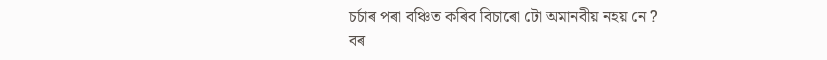চৰ্চাৰ পৰা বঞ্চিত কৰিব বিচাৰো টো অমানবীয় নহয় নে ?
বৰ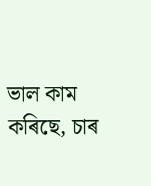ভাল কাম কৰিছে, চাৰ